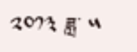༢༠༡༣ ཟླ་ ༥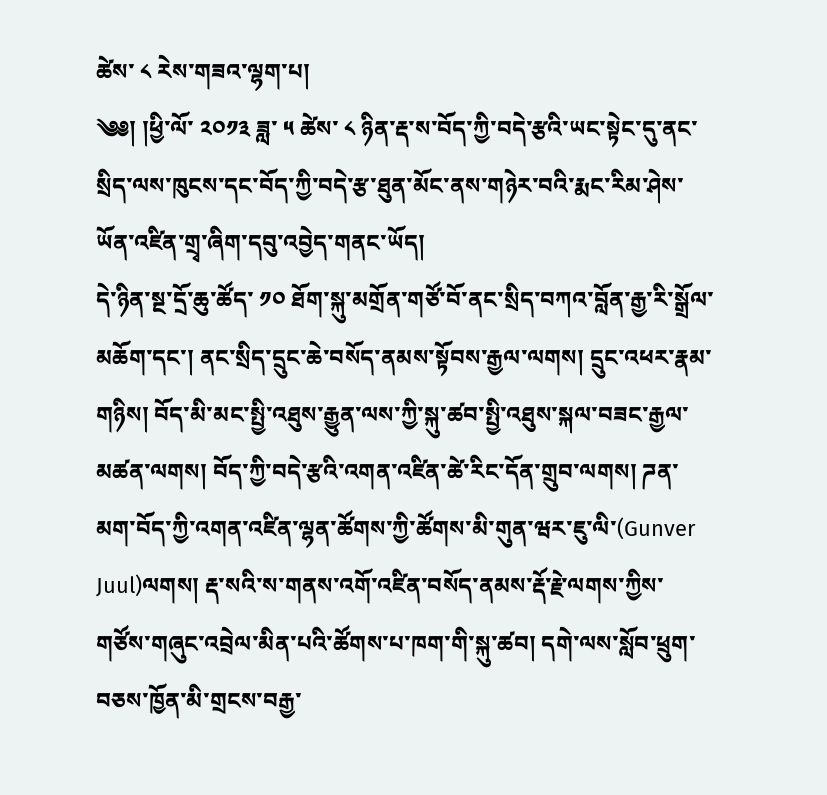ཚེས་ ༨ རེས་གཟའ་ལྷག་པ།
༄༅། །ཕྱི་ལོ་ ༢༠༡༣ ཟླ་ ༥ ཚེས་ ༨ ཉིན་རྡ་ས་བོད་ཀྱི་བདེ་རྩའི་ཡང་སྟེང་དུ་ནང་སྲིད་ལས་ཁུངས་དང་བོད་ཀྱི་བདེ་རྩ་ཐུན་མོང་ནས་གཉེར་བའི་རྨང་རིམ་ཤེས་ཡོན་འཛིན་གྲྭ་ཞིག་དབུ་འབྱེད་གནང་ཡོད།
དེ་ཉིན་སྔ་དྲོ་ཆུ་ཚོད་ ༡༠ ཐོག་སྐུ་མགྲོན་གཙོ་བོ་ནང་སྲིད་བཀའ་བློན་རྒྱ་རི་སྒྲོལ་མཆོག་དང་། ནང་སྲིད་དྲུང་ཆེ་བསོད་ནམས་སྟོབས་རྒྱལ་ལགས། དྲུང་འཕར་རྣམ་གཉིས། བོད་མི་མང་སྤྱི་འཐུས་རྒྱུན་ལས་ཀྱི་སྐུ་ཚབ་སྤྱི་འཐུས་སྐལ་བཟང་རྒྱལ་མཚན་ལགས། བོད་ཀྱི་བདེ་རྩའི་འགན་འཛིན་ཚེ་རིང་དོན་གྲུབ་ལགས། ཌན་མག་བོད་ཀྱི་འགན་འཛིན་ལྷན་ཚོགས་ཀྱི་ཚོགས་མི་གུན་ཝར་ཇུ་ལི་(Gunver Juul)ལགས། རྡ་སའི་ས་གནས་འགོ་འཛིན་བསོད་ནམས་རྡོ་རྗེ་ལགས་ཀྱིས་གཙོས་གཞུང་འབྲེལ་མིན་པའི་ཚོགས་པ་ཁག་གི་སྐུ་ཚབ། དགེ་ལས་སློབ་ཕྲུག་བཅས་ཁྱོན་མི་གྲངས་བརྒྱ་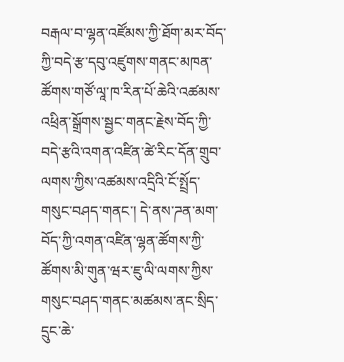བརྒལ་བ་ལྷན་འཛོམས་ཀྱི་ཐོག་མར་བོད་ཀྱི་བདེ་རྩ་དབུ་འཛུགས་གནང་མཁན་ཚོགས་གཙོ་ལཱ་ཁ་རིན་པོ་ཆེའི་འཚམས་འཕྲིན་སྒྲོགས་སྦྱང་གནང་རྗེས་བོད་ཀྱི་བདེ་རྩའི་འགན་འཛིན་ཚེ་རིང་དོན་གྲུབ་ལགས་ཀྱིས་འཚམས་འདྲིའི་ངོ་སྤྲོད་གསུང་བཤད་གནང་། དེ་ནས་ཌན་མག་བོད་ཀྱི་འགན་འཛིན་ལྷན་ཚོགས་ཀྱི་ཚོགས་མི་གུན་ཝར་ཇུ་ལི་ལགས་ཀྱིས་གསུང་བཤད་གནང་མཚམས་ནང་སྲིད་དྲུང་ཆེ་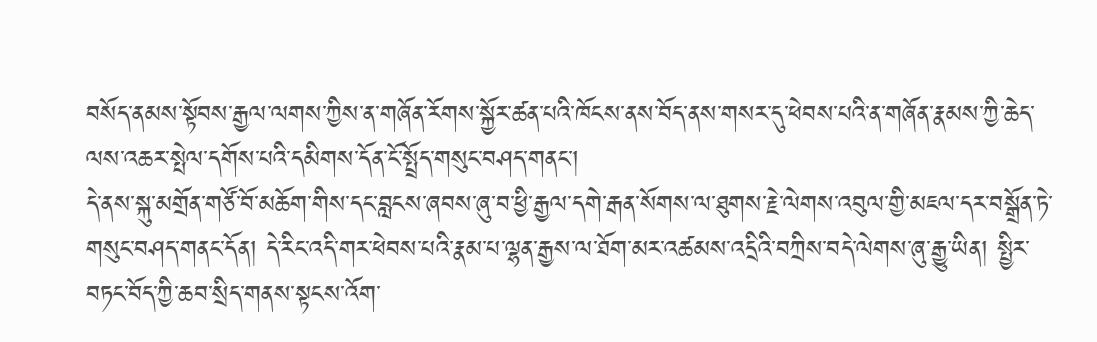བསོད་ནམས་སྟོབས་རྒྱལ་ལགས་ཀྱིས་ན་གཞོན་རོགས་སྐྱོར་ཚན་པའི་ཁོངས་ནས་བོད་ནས་གསར་དུ་ཕེབས་པའི་ན་གཞོན་རྣམས་ཀྱི་ཆེད་ལས་འཆར་སྤེལ་དགོས་པའི་དམིགས་དོན་ངོ་སྤྲོད་གསུང་བཤད་གནང་།
དེ་ནས་སྐུ་མགྲོན་གཙོ་བོ་མཆོག་གིས་དང་བླངས་ཞབས་ཞུ་བ་ཕྱི་རྒྱལ་དགེ་རྒན་སོགས་ལ་ཐུགས་རྗེ་ལེགས་འབུལ་གྱི་མཇལ་དར་བསྒྲོན་ཏེ་གསུང་བཤད་གནང་དོན། དེ་རིང་འདི་གར་ཕེབས་པའི་རྣམ་པ་ལྷན་རྒྱས་ལ་ཐོག་མར་འཚམས་འདྲིའི་བཀྲིས་བདེ་ལེགས་ཞུ་རྒྱུ་ཡིན། སྤྱིར་བཏང་བོད་ཀྱི་ཆབ་སྲིད་གནས་སྟངས་འོག་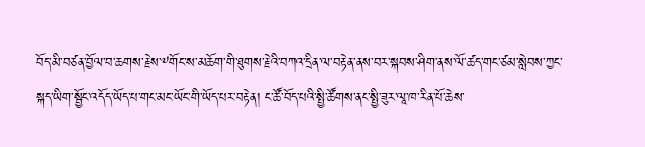བོད་མི་བཙན་བྱོལ་བ་ཆགས་རྗེས་༸གོང་ས་མཆོག་གི་ཐུགས་རྗེའི་བཀའ་དྲིན་ལ་བརྟེན་ནས་བར་སྐབས་ཤིག་ནས་ལོ་ཚད་གང་ཙམ་སླེབས་ཀྱང་སྐད་ཡིག་སྦྱོང་འདོད་ཡོད་པ་གང་མང་ཡོང་གི་ཡོད་པར་བརྟེན། ང་ཚོ་བོད་པའི་སྤྱི་ཚོགས་ནང་སྤྱི་ཟུར་ལཱ་ཁ་རིན་པོ་ཆེས་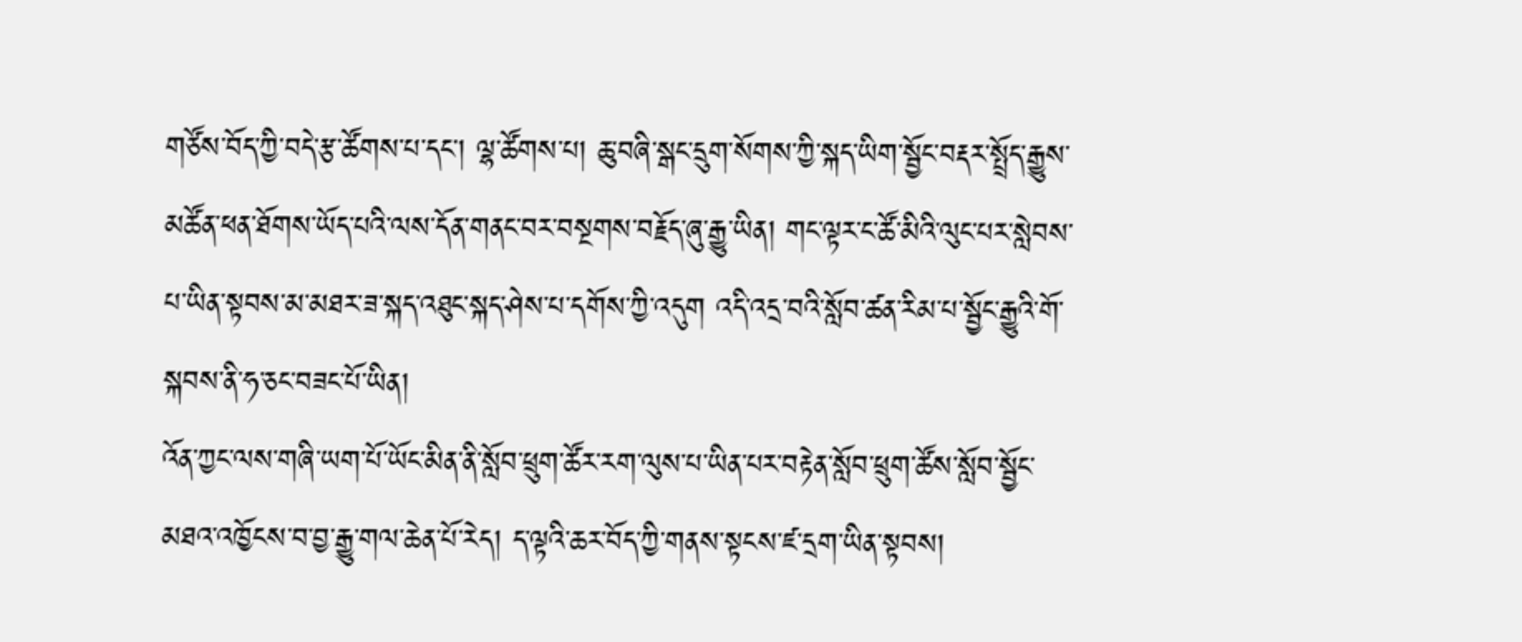གཙོས་བོད་ཀྱི་བདེ་རྩ་ཚོགས་པ་དང་། ལྷ་ཚོགས་པ། ཆུ་བཞི་སྒང་དྲུག་སོགས་ཀྱི་སྐད་ཡིག་སྦྱོང་བརྡར་སྤྲོད་རྒྱུས་མཚོན་ཕན་ཐོགས་ཡོད་པའི་ལས་དོན་གནང་བར་བསྔགས་བརྗོད་ཞུ་རྒྱུ་ཡིན། གང་ལྟར་ང་ཚོ་མིའི་ལུང་པར་སླེབས་པ་ཡིན་སྟབས་མ་མཐར་ཟ་སྐད་འཐུང་སྐད་ཤེས་པ་དགོས་ཀྱི་འདུག འདི་འདྲ་བའི་སློབ་ཚན་རིམ་པ་སྦྱོང་རྒྱུའི་གོ་སྐབས་ནི་ཧ་ཅང་བཟང་པོ་ཡིན།
འོན་ཀྱང་ལས་གཞི་ཡག་པོ་ཡོང་མིན་ནི་སློབ་ཕྲུག་ཚོར་རག་ལུས་པ་ཡིན་པར་བརྟེན་སློབ་ཕྲུག་ཚོས་སློབ་སྦྱོང་མཐའ་འཁྱོངས་བ་བྱ་རྒྱུ་གལ་ཆེན་པོ་རེད། ད་ལྟའི་ཆར་བོད་ཀྱི་གནས་སྟངས་ཛ་དྲག་ཡིན་སྟབས།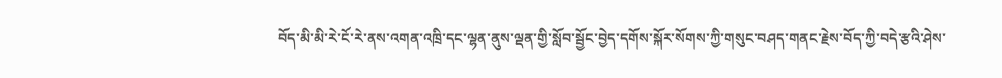བོད་མི་མི་རེ་ངོ་རེ་ནས་འགན་འཁྲི་དང་ལྷན་ནུས་ལྡན་གྱི་སློབ་སྦྱོང་བྱེད་དགོས་སྐོར་སོགས་ཀྱི་གསུང་བཤད་གནང་རྗེས་བོད་ཀྱི་བདེ་རྩའི་ཤེས་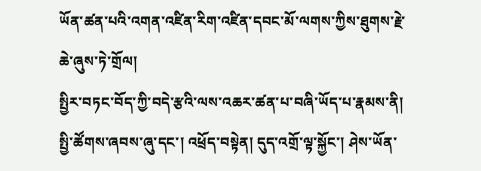ཡོན་ཚན་པའི་འགན་འཛིན་རིག་འཛིན་དབང་མོ་ལགས་ཀྱིས་ཐུགས་རྗེ་ཆེ་ཞུས་ཏེ་གྲོལ།
སྤྱིར་བཏང་བོད་ཀྱི་བདེ་རྩའི་ལས་འཆར་ཚན་པ་བཞི་ཡོད་པ་རྣམས་ནི། སྤྱི་ཚོགས་ཞབས་ཞུ་དང་། འཕྲོད་བསྟེན། དུད་འགྲོ་ལྟ་སྐྱོང་། ཤེས་ཡོན་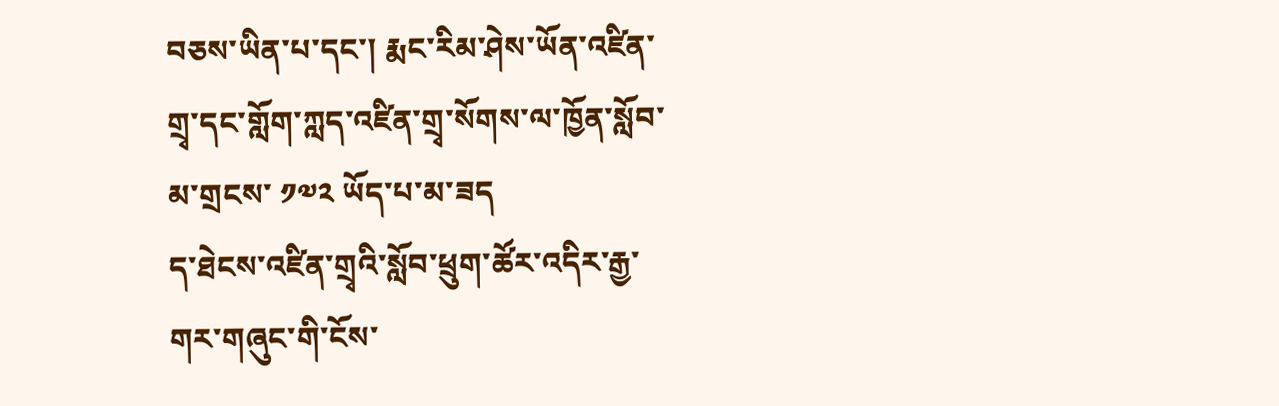བཅས་ཡིན་པ་དང་། རྨང་རིམ་ཤེས་ཡོན་འཛིན་གྲྭ་དང་གློག་ཀླད་འཛིན་གྲྭ་སོགས་ལ་ཁྱོན་སློབ་མ་གྲངས་ ༡༧༢ ཡོད་པ་མ་ཟད
ད་ཐེངས་འཛིན་གྲྭའི་སློབ་ཕྲུག་ཚོར་འདིར་རྒྱ་གར་གཞུང་གི་ངོས་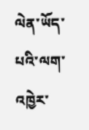ལེན་ཡོད་པའི་ལག་འཁྱེར་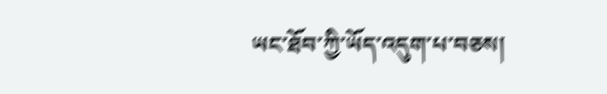ཡང་ཐོབ་ཀྱི་ཡོད་འདུག་པ་བཅས།